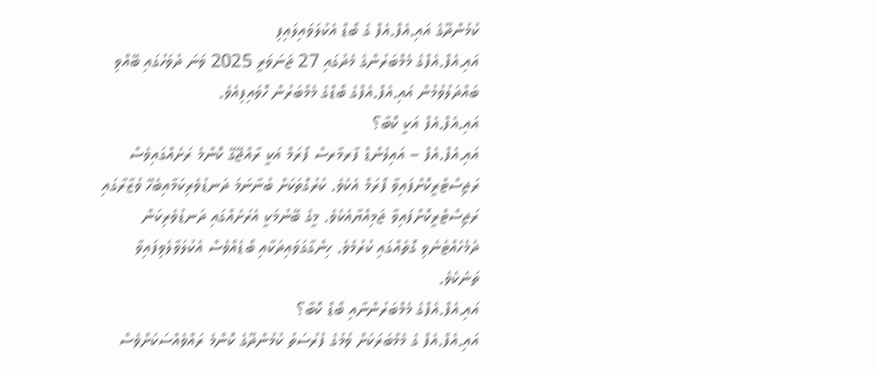ކުމުންދޫގެ އައި.އެފް.އެފް ގެ ބޯޑް އެކުލަވައިލައިފި
އައި.އެފް.އެފްގެ މެމްބަރުންގެ މެދުގައި 27 ޖަނަވަރީ 2025 ވަނަ ދުވަހުގައި ބޭއްވި ބައްދަލުވުމުން އައި.އެފް.އެފްގެ ބޯޑްގެ މެމްބަރުން ހޮވައިފިއެވެ.
އައި.އެފް.އެފް އަކީ ކޮބާ؟
އައި.އެފް.އެފް – އައިލެންޑް ފާރމާރސް ފޯރަމް އަކީ ރާއްޖޭގޭ ކޮންމެ ރަށެއްގައިވެސް ރަޖިސްޓްރީކޮށްފައިވާ ފޯރަމް އެކެވެ. ކުރުގޮތަކަށް ބުނާނަމަ ދަނޑުވެރިކަމާއިބެހޭ ވުޒާރާގައި ރަޖިސްޓްރީކޮށްފައިވާ ޖަމިއްޔާއެކެވެ. މީގެ ބޭނުމަކީ އެރަށެއްގައި ދަނޑުވެރިކަން ދެމެހެއްޓެނެވި ގޮތެއްގައި ކުރުމެވެ. ހިންގާގަވައިދަކާއި ބޯޑެއްވެސް އެކުލަވާލެވިފައިވާ ތަނެކެވެ.
އައި.އެފް.އެފްގެ މެމްބަރުންނާއި ބޯޑް ކޮބާ؟
އައި.އެފް.އެފް ގެ މެމްބަރަކަށް ވުމުގެ ފުރުސަތު ކުމުންދޫގެ ކޮންމެ ރައްވެއްސަކަށްވެސް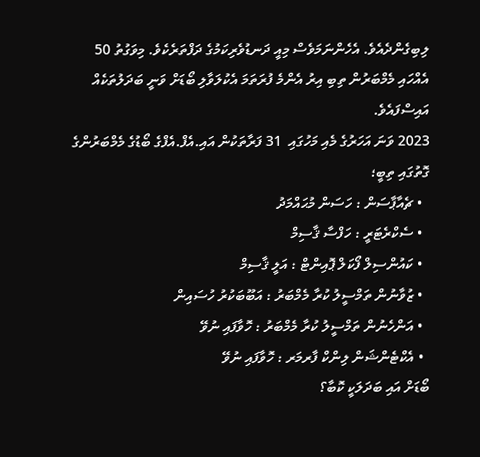ލިބިގެންދެއެވެ. އެހެންނަމަވެސް މިއީ ދަނޑުވެރިކަމުގެ ދަފްތަރެކެވެ. މިވަގުތު 50 އެއްހައި މެމްބަރުން ތިބި އިރު އެންމެ ފުރަތަމަ އެކުލަވާލި ބޯޑަށް ވަނީ ބަދަލުތަކެއް އައިސްފައެވެ.
2023 ވަނަ އަހަރުގެ މެއި މަހުގައި  31 ފަރާތަކުން އައި.އެފް.އެފްގެ ބޯޑުގެ މެމްބަރުންގެ ގޮތުގައި ތިބީ؛
  • ޗެއާޕާސަން : ހަސަން މުޙައްމަދު
  • ސެކްރެޓަރީ : ހަފްސާ ޤާސިމް
  • ކައުންސިލް ފޯކަލް ޕޮއިންޓް : އަލީ ޤާސިމް
  • ޒުވާނުން ތަމްސީލު ކުރާ މެމްބަރު : އަބޫބަކުރު ހުސައިން
  • އަންހެނުން ތަމްސީލު ކުރާ މެމްބަރު : ހޮވާފައި ނުވޭ
  • އެކްޓެންޝަން ލިންކް ފާރމަރ : ހޮވާފައި ނުވޭ
ބޯޑަށް އައި ބަދަލަކީ ކޮބާ؟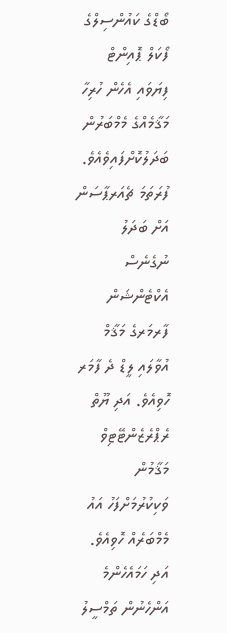ބޯޑްގެ ކައުންސިލްގެ ފޯކަލް ޕޮއިންޓް ފިޔަވައި އެހެން ހުރިހާ މަޤާމެއްގެ މެމްބަރުން ބަދަލުކޮށްފައިވެއެވެ. ފުރަތަމަ ޗެއަރޕާސަން އަށް ބަދަލު ނުގެނެސް އެކްޓެންޝަން ފާރމަރގެ މަޤާމް އުވާލައި ލީޑް ދެ ފާމަރ ހޮވިއެވެ. އަދި ޔޫތް ރެޕްރެޒެންޓޭޓިވް މަޤާމުން ވަކިކުރުމަށްފަހު އައު މެމްބަރެއް ހޮވިއެވެ. އަދި ހަމައެހެންމެ އަންހެނުން ތަމްސީލު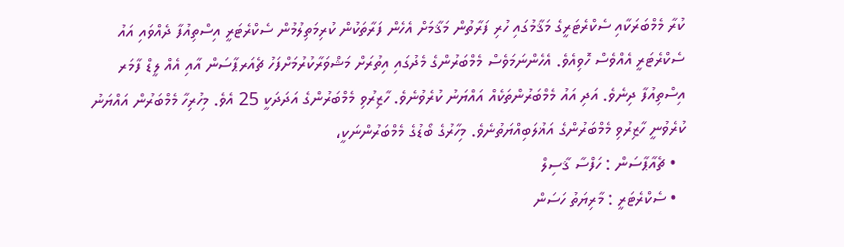ކުރާ މެމްބަރަކާއި ސެކްރެޓަރީގެ މަޤާމުގައި ހުރި ފަރާތުން މަޤާމަށް އެހެން ފަރާތަކުން ކުރިމަތިލުމުން ސެކްރެޓަރީ އިސްތިއުފާ ދެއްވައި އައު ސެކްރެޓަރީ އެއްވެސް ހޮވިއެވެ. އެހެންނަމަވެސް މެމްބަރުންގެ މެދުގައި އިތުރަށް މަޝްވަރާކުރުމަށްފަހު ޗެއަރޕާސަން އާއި އެއް ލީޑް ފާމަރ އިސްތިއުފާ ދިނެވެ. އަދި އައު މެމްބަރުންތަކެއް އައްޔަނު ކުރެވުނެވެ. ހާޒިރުވި މެމްބަރުންގެ އަދަދަކީ 25 އެވެ. މިހުރިހާ މެމްބަރުން އައްޔަނު ކުރެވުނީ ހާޒިރުވި މެމްބަރުންގެ އަޣުލަބިއްޔަތުނެވެ. މިހާރުގެ ބޯޑުގެ މެމްބަރުންނަކީ،
  • ޗެއާޕާސަން : ހަފްސާ ޤާސިލް
  • ސެކްރެޓަރީ : މާރިޔަތު ހަސަން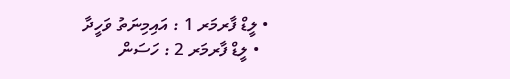• ލީޑް ފާރމަރ 1 : އައިމިނަތު ވަހީދާ
  • ލީޑް ފާރމަރ 2 : ހަސަން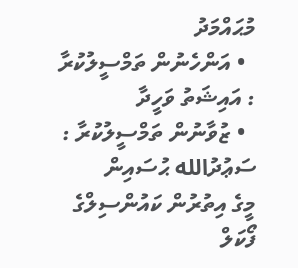މުޙައްމަދު
  • އަންހެނުން ތަމްސީލުކުރާ : އައިޝަތު ވަހީދާ
  • ޒުވާނުން ތަމްސީލުކުރާ : ސަޢުދުالله ޙުސައިން
މީގެ އިތުރުން ކައުންސިލްގެ ފޯކަލް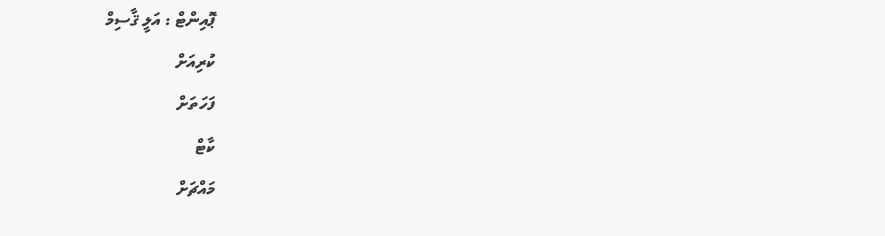ޕޮއިންޓް : އަލީ ޤާސިމް
ކުރިއަށް
ފަހަތަށް
ކާޓް
މައްޗަށް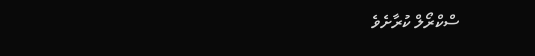ސްކްރޯލް ކުރާށެވެ